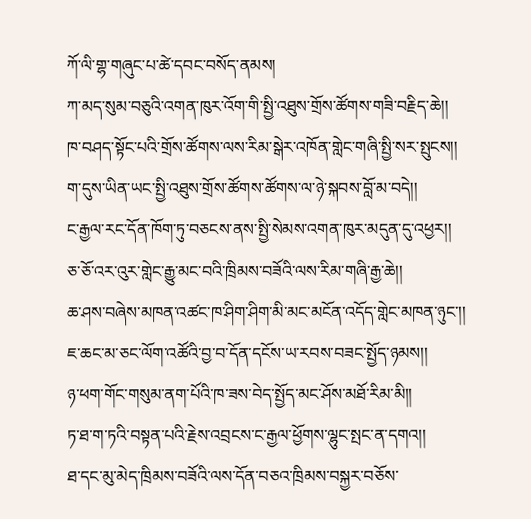ཀོ་ལི་གྷ་གཞུང་པ་ཚེ་དབང་བསོད་ནམས།
ཀ་མད་སུམ་བཅུའི་འགན་ཁུར་འོག་གི་སྤྱི་འཐུས་གྲོས་ཚོགས་གཟི་བརྗིད་ཆེ།།
ཁ་བཤད་སྟོང་པའི་གྲོས་ཚོགས་ལས་རིམ་སྒེར་འཁོན་གླེང་གཞི་སྤྱི་སར་སྤུངས།།
ག་དུས་ཡིན་ཡང་སྤྱི་འཐུས་གྲོས་ཚོགས་ཚོགས་ལ་ཉེ་སྐབས་བློ་མ་བདེ།།
ང་རྒྱལ་རང་དོན་ཁོག་ཏུ་བཅངས་ནས་སྤྱི་སེམས་འགན་ཁུར་མདུན་དུ་འཕྱར།།
ཅ་ཅོ་འར་འུར་གླེང་རྒྱུ་མང་བའི་ཁྲིམས་བཟོའི་ལས་རིམ་གཞི་རྒྱ་ཆེ།།
ཆ་ཤས་བཞེས་མཁན་འཚང་ཁ་ཤིག་ཤིག་མི་མང་མངོན་འདོད་གླེང་མཁན་ཉུང་།།
ཇ་ཆང་མ་ཅང་ལོག་འཚོའི་བྱ་བ་དོན་དངོས་ཡ་རབས་བཟང་སྤྱོད་ཉམས།།
ཉ་ཕག་གོང་གསུམ་ནག་པོའི་ཁ་ཟས་བེད་སྤྱོད་མང་ཤོས་མཐོ་རིམ་མི།།
ཏ་ཐ་ག་ཏའི་བསྟན་པའི་རྗེས་འབྲངས་ང་རྒྱལ་ཕྱོགས་ལྷུང་སྤང་ན་དགའ།།
ཐ་དང་མུ་མེད་ཁྲིམས་བཟོའི་ལས་དོན་བཅའ་ཁྲིམས་བསྐྱར་བཅོས་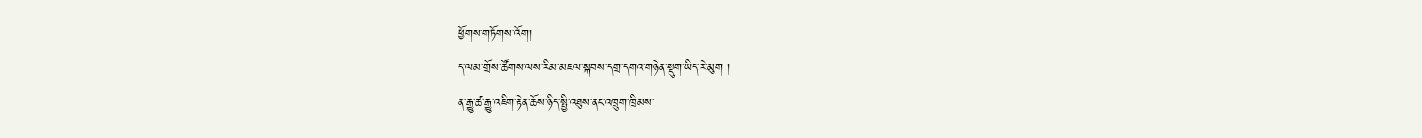ཕྱོགས་གཏོགས་འོག།
ད་ལམ་གྲོས་ཚོགས་ལས་རིམ་མཇལ་སྐབས་དགྲ་དགའ་གཉེན་སྡུག་ཡིད་རེ་མུག །
ན་རྒྱུ་ཚ་རྒྱུ་འཇིག་རྟེན་ཆོས་ཉིད་སྤྱི་འཐུས་ནང་འཁྲུག་ཁྲིམས་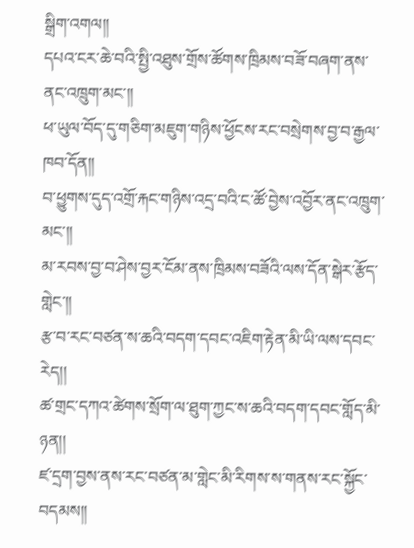སྒྲིག་འགལ།།
དཔའ་ངར་ཆེ་བའི་སྤྱི་འཐུས་གྲོས་ཚོགས་ཁྲིམས་བཟོ་བཞག་ནས་ནང་འཁྲུག་མང་།།
ཕ་ཡུལ་བོད་དུ་གཅིག་མཇུག་གཉིས་ཕྱོངས་རང་བསྲེགས་བྱ་བ་རྒྱལ་ཁབ་དོན།།
བ་ཕྱུགས་དུད་འགྲོ་རྐང་གཉིས་འདྲ་བའི་ང་ཚོ་བྱེས་འབྱོར་ནང་འཁྲུག་མང་།།
མ་རབས་བྱ་བ་ཤེས་བྱར་ངོམ་ནས་ཁྲིམས་བཟོའི་ལས་དོན་སྒེར་རྩོད་གླེང་།།
རྩ་བ་རང་བཙན་ས་ཆའི་བདག་དབང་འཇིག་རྟེན་མི་ཡི་ལས་དབང་རེད།།
ཚ་གྲང་དཀའ་ཚེགས་སྲོག་ལ་ཐུག་ཀྱང་ས་ཆའི་བདག་དབང་གློད་མི་ཉན།།
ཛ་དྲག་བྱས་ནས་རང་བཙན་མ་གླེང་མི་རིགས་ས་གནས་རང་སྐྱོང་བདམས།།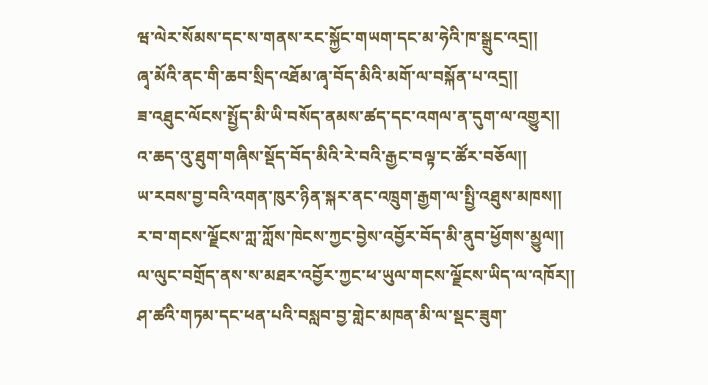ཝ་ལེར་སོམས་དང་ས་གནས་རང་སྐྱོང་གཡག་དང་མ་ཧེའི་ཁ་སྒྲུང་འདྲ།།
ཞྭ་མོའི་ནང་གི་ཆབ་སྲིད་འཐོམ་ཞྭ་བོད་མིའི་མགོ་ལ་བསྐོན་པ་འདྲ།།
ཟ་འཐུང་ལོངས་སྤྱོད་མི་ཡི་བསོད་ནམས་ཚད་དང་འགལ་ན་དུག་ལ་འགྱུར།།
འ་ཆད་འུ་ཐུག་གཞིས་སྡོད་བོད་མིའི་རེ་བའི་རྒྱང་བལྟ་ང་ཚོར་བཅོལ།།
ཡ་རབས་བྱ་བའི་འགན་ཁུར་ཉིན་སྐར་ནང་འཁྲུག་རྒྱག་ལ་སྤྱི་འཐུས་མཁས།།
ར་བ་གངས་ལྗོངས་ཀླ་ཀློས་ཁེངས་ཀྱང་བྱེས་འབྱོར་བོད་མི་ནུབ་ཕྱོགས་མྱུལ།།
ལ་ལུང་བགྲོད་ནས་ས་མཐར་འབྱོར་ཀྱང་ཕ་ཡུལ་གངས་ལྗོངས་ཡིད་ལ་འཁོར།།
ཤ་ཚའི་གཏམ་དང་ཕན་པའི་བསླབ་བྱ་གླེང་མཁན་མི་ལ་སྡང་ཟུག་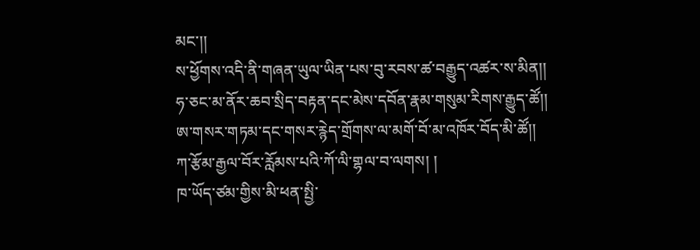མང་།།
ས་ཕྱོགས་འདི་ནི་གཞན་ཡུལ་ཡིན་པས་བུ་རབས་ཚ་བརྒྱུད་འཚར་ས་མིན།།
ཧ་ཅང་མ་ནོར་ཆབ་སྲིད་བརྟན་དང་མེས་དབོན་རྣམ་གསུམ་རིགས་རྒྱུད་ཚོ།།
ཨ་གསར་གཏམ་དང་གསར་རྙེད་གྲོགས་ལ་མགོ་བོ་མ་འཁོར་བོད་མི་ཚོ།།
ཀ་རྩོམ་རྒྱལ་བོར་རློམས་པའི་ཀོ་ལི་གྷལ་བ་ལགས། །
ཁ་ཡོད་ཙམ་གྱིས་མི་ཕན་སྤྱི་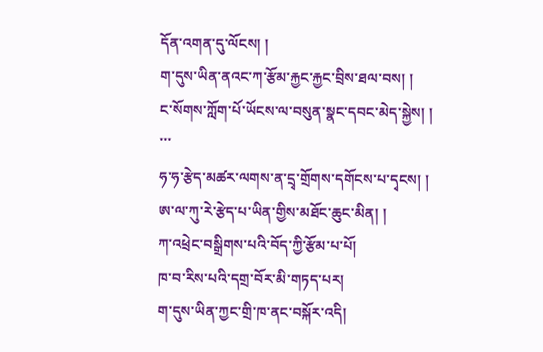དོན་འགན་དུ་ལོངས། །
ག་དུས་ཡིན་ནའང་ཀ་རྩོམ་རྐྱང་རྐྱང་བྲིས་ཐལ་བས། །
ང་སོགས་ཀློག་པོ་ཡོངས་ལ་བསུན་སྣང་དབང་མེད་སྐྱེས། །
་་་
ཧ་ཧ་རྩེད་མཚར་ལགས་ན་དྲྭ་གྲོགས་དགོངས་པ་དྭངས། །
ཨ་ལ་ཀུ་རེ་རྩེད་པ་ཡིན་གྱིས་མཐོང་ཆུང་མིན། །
ཀ་འཕྲེང་བསྒྲིགས་པའི་བོད་ཀྱི་རྩོམ་པ་པོ།
ཁ་བ་རིས་པའི་དགྲ་བོར་མི་གཏད་པར།
ག་དུས་ཡིན་ཀྱང་གྲི་ཁ་ནང་བསྐོར་འདི།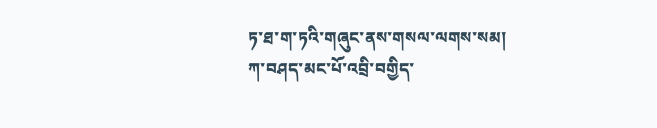ཏ་ཐ་ག་ཏའི་གཞུང་ནས་གསལ་ལགས་སམ།
ཀ་བཤད་མང་པོ་འབྲི་བགྱིད་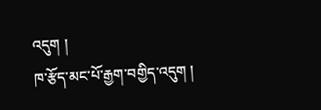འདུག །
ཁ་རྩོད་མང་པོ་རྒྱག་བགྱིད་འདུག །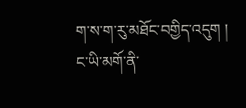ག་ས་ག་རུ་མཐོང་བགྱིད་འདུག །
ང་ཡི་མགོ་ནི་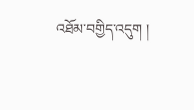འཐོམ་བགྱིད་འདུག །